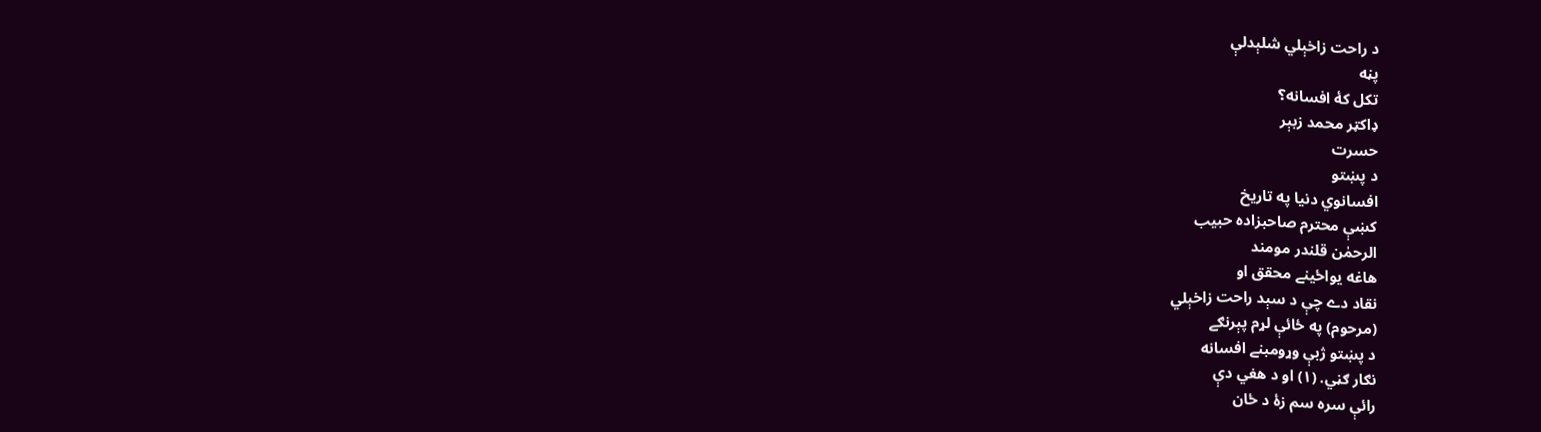د راحت زاخېلي شلېدلې
پڼه
تکل کۀ افسانه؟
ډاکټر محمد زبېر
حسرت
د پښتو
افسانوي دنيا په تاريخ
کښې محترم صاحبزاده حبيب
الرحمٰن قلندر مومند
هاغه يواځينے محقق او
نقاد دے چې د سېد راحت زاخېلي
(مرحوم) په ځائې لړم پېرنګے
د پښتو ژبې وړومبنے افسانه
نګار ګڼي. (١) او د هغي دې
رائې سره سم زۀ د ځان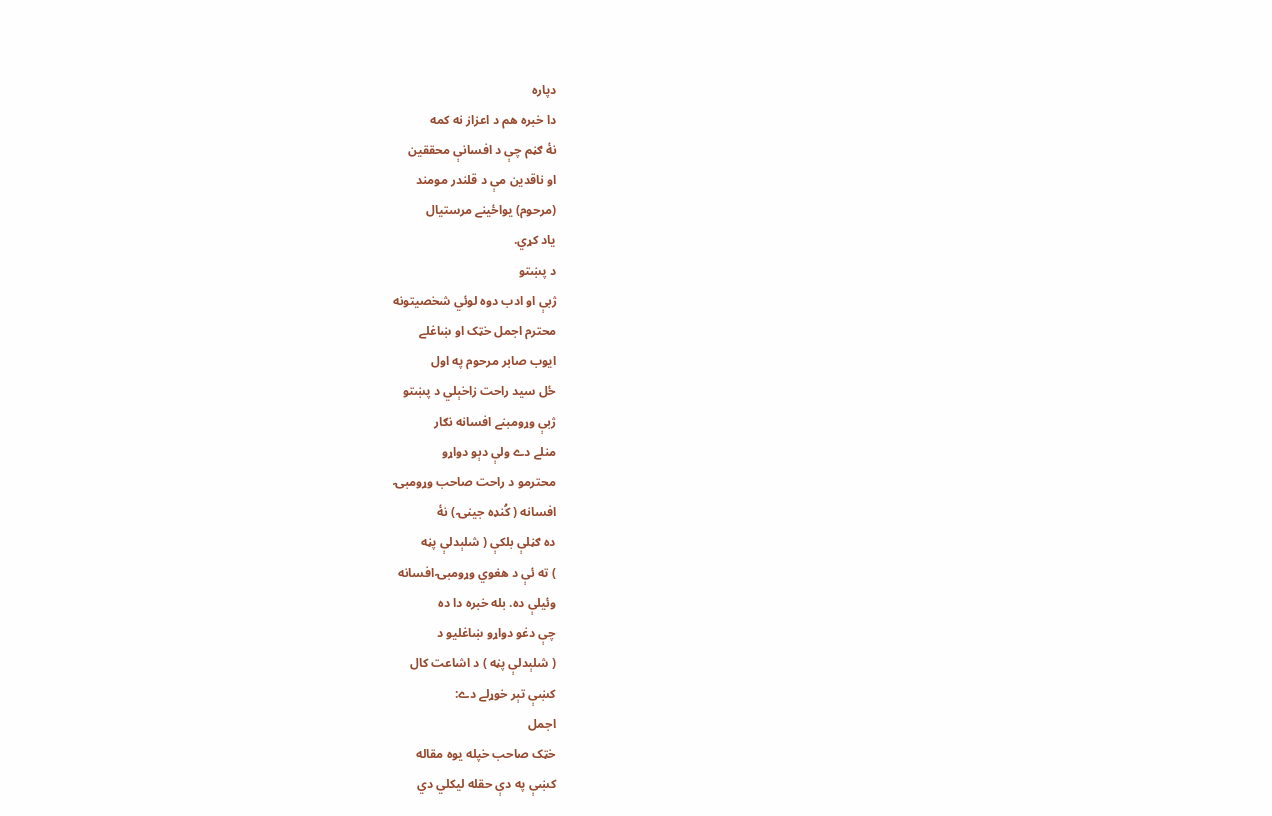دپاره
دا خبره هم د اعزاز نه کمه
نۀ ګڼم چې د افسانې محققين
او ناقدين مې د قلندر مومند
(مرحوم) يواځينے مرستيال
ياد کړي.
د پښتو
ژبې او ادب دوه لوئي شخصيتونه
محترم اجمل خټک او ښاغلے
ايوب صابر مرحوم په اول
ځل سيد راحت زاخېلي د پښتو
ژبې وړومبنے افسانه نګار
منلے دے ولې دېو دواړو
محترمو د راحت صاحب وړومبۍ
افسانه ( کُنډه جينۍ ) نۀ
ده ګڼلې بلکې ( شلېدلې پڼه
) ته ئې د هغوي وړومبۍ افسانه
وئيلې ده. بله خبره دا ده
چې دغو دواړو ښاغليو د
( شلېدلې پڼه ) د اشاعت کال
کښې تېر خوړلے دے:
اجمل
خټک صاحب خپله يوه مقاله
کښې په دې حقله ليکلي دي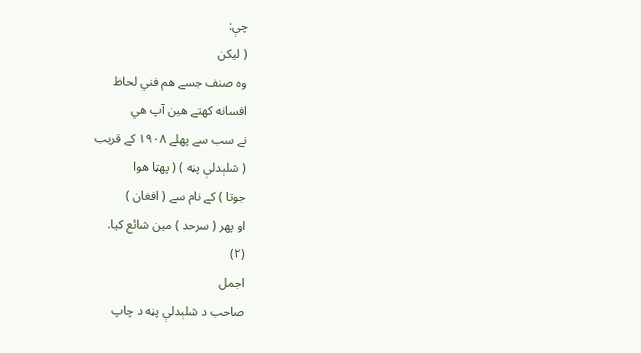چې:
( ليکن
وه صنف جسے هم فني لحاظ
افسانه کهتے هين آپ هي
نے سب سے پهلے ١٩٠٨ کے قريب
( شلېدلې پڼه ) ( پهټا هوا
جوتا ) کے نام سے ( افغان )
او پهر ( سرحد ) مين شائع کيا.
(٢)
اجمل
صاحب د شلېدلې پڼه د چاپ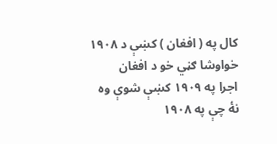کال په ( افغان ) کښې د ١٩٠٨
خواوشا ګڼي خو د افغان
اجرا په ١٩٠٩ کښې شوې وه
نۀ چې په ١٩٠٨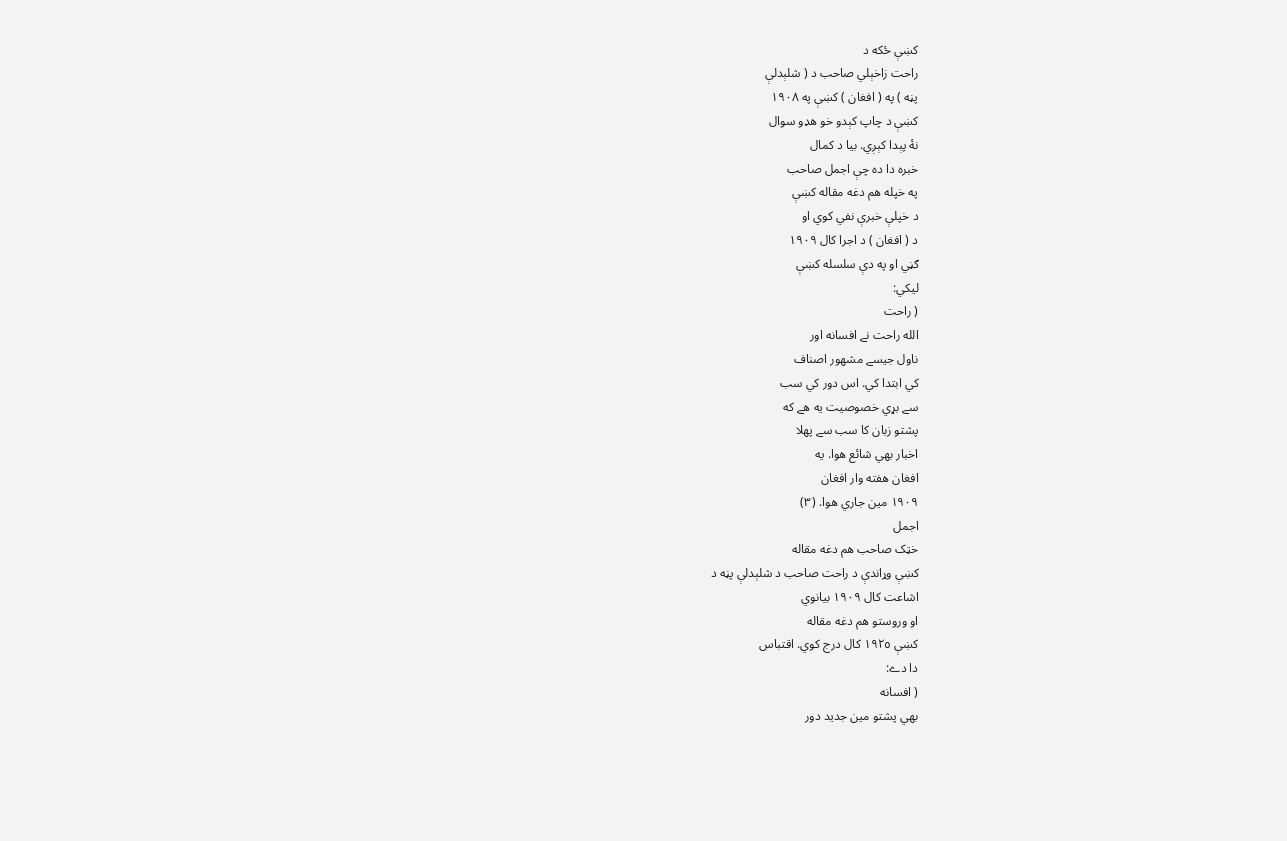کښې ځکه د
راحت زاخېلي صاحب د ( شلېدلې
پڼه ) په ( افغان ) کښې په ١٩٠٨
کښې د چاپ کېدو خو هډو سوال
نۀ پېدا کېږي. بيا د کمال
خبره دا ده چې اجمل صاحب
په خپله هم دغه مقاله کښې
د خپلې خبرې نفي کوي او
د ( افغان ) د اجرا کال ١٩٠٩
ګڼي او په دې سلسله کښې
ليکي:
( راحت
الله راحت نے افسانه اور
ناول جيسے مشهور اصناف
کي ابتدا کي. اس دور کي سب
سے بړي خصوصيت يه هے که
پشتو زبان کا سب سے پهلا
اخبار بهي شائع هوا. يه
افغان هفته وار افغان
١٩٠٩ مين جاري هوا. (٣)
اجمل
خټک صاحب هم دغه مقاله
کښې وړاندې د راحت صاحب د شلېدلې پڼه د
اشاعت کال ١٩٠٩ بيانوي
او وروستو هم دغه مقاله
کښې ١٩٢٥ کال درج کوي. اقتباس
دا دے:
( افسانه
بهي پشتو مين جديد دور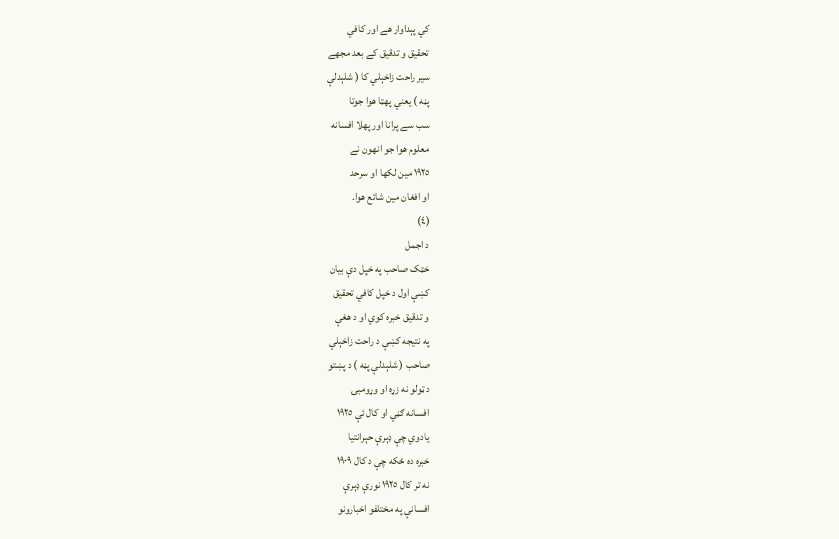کي پېداوار هے اور کافي
تحقيق و تدقيق کے بعد مجهے
سير راحت زاخېلي کا ( شلېدلې
پڼه ) يعني پهټا هوا جوتا
سب سے پرانا اور پهلا افسانه
معلوم هوا جو انهون نے
١٩٢٥ مين لکها او سرحد
او افغان مين شائع هوا.
(٤)
د اجمل
خټک صاحب په خپل دې بيان
کښې اول د خپل کافي تحقيق
و تدقيق خبره کوي او د هغې
په نتيجه کښې د راحت زاخېلي
صاحب ( شلېدلې پڼه ) د پښتو
د ټولو نه زړه او وړومبۍ
افسانه ګڼي او کال ئې ١٩٢٥
يادوي چې ډېرې حېرانتيا
خبره ده ځکه چې د کال ١٩٠٩
نه تر کال ١٩٢٥ نورې ډېرې
افسانې په مختلفو اخبارونو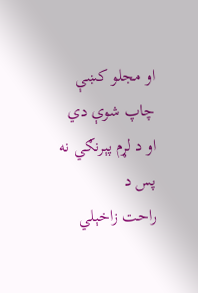او مجلو کښې چاپ شوې دي
او د لړم پېرنګي نه پس د
راحت زاخېلي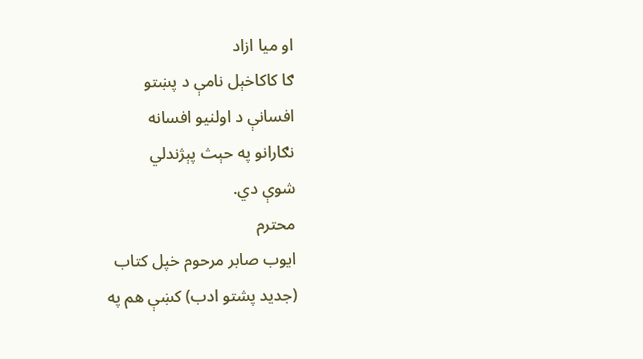او ميا ازاد
ګا کاکاخېل نامې د پښتو
افسانې د اولنيو افسانه
نګارانو په حېث پېژندلي
شوې دي.
محترم
ايوب صابر مرحوم خپل کتاب
(جديد پشتو ادب) کښې هم په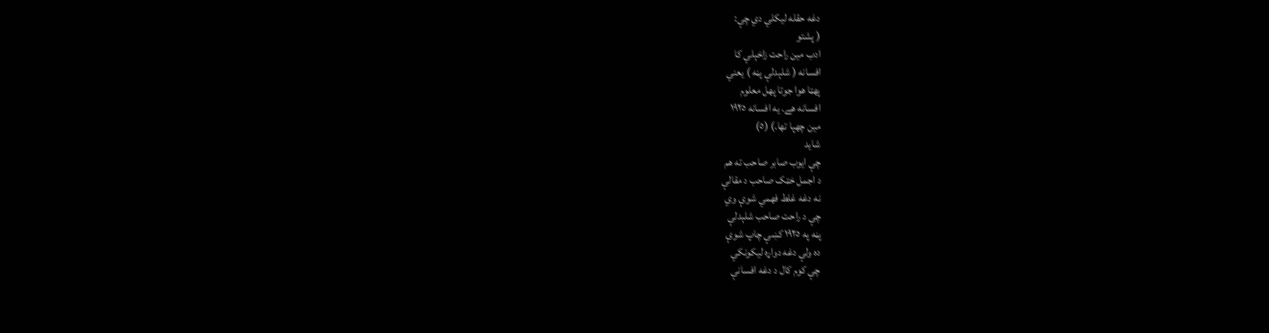دغه حقله ليکلي دي چې:
( پشتو
ادب مين راحت زاخېلي کا
افسانه ( شلېدلې پڼه ) يعني
پهټا هوا جوتا پهل معلوم
افسانه هے. يه افسانه ١٩٢٥
مين چهپا تها.) (٥)
شايد
چې ايوب صابر صاحب ته هم
د اجمل خټک صاحب د مقالې
نه دغه غلط فهمي شوې وي
چې د راحت صاحب شلېدلې
پڼه په ١٩٢٥ کښې چاپ شوې
ده ولې دغه دواړه ليکونکي
چې کوم کال د دغه افسانې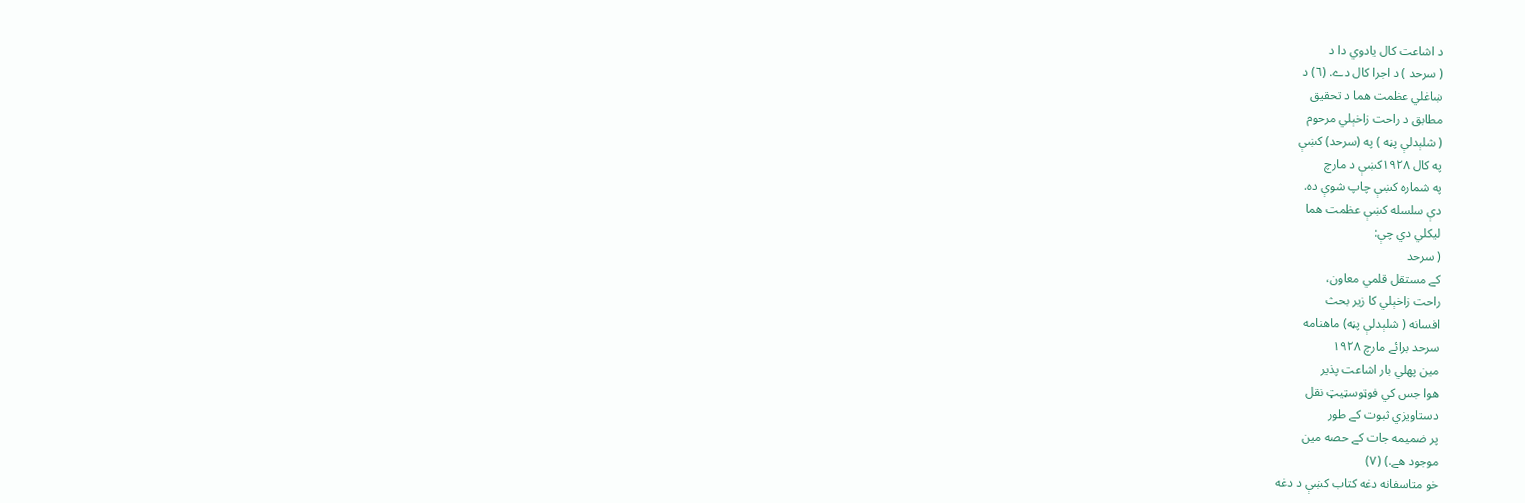د اشاعت کال يادوي دا د
( سرحد ) د اجرا کال دے. (٦) د
ښاغلي عظمت هما د تحقيق
مطابق د راحت زاخېلي مرحوم
( شلېدلې پڼه ) په (سرحد) کښې
په کال ١٩٢٨کښې د مارچ
په شماره کښې چاپ شوې ده.
دې سلسله کښې عظمت هما
ليکلي دي چې:
( سرحد
کے مستقل قلمي معاون،
راحت زاخېلي کا زير بحث
افسانه ( شلېدلې پڼه) ماهنامه
سرحد برائے مارچ ١٩٢٨
مين پهلي بار اشاعت پذير
هوا جس کي فوټوسټيټ نقل
دستاويزي ثبوت کے طور
پر ضميمه جات کے حصه مين
موجود هے.) (٧)
خو متاسفانه دغه کتاب کښې د دغه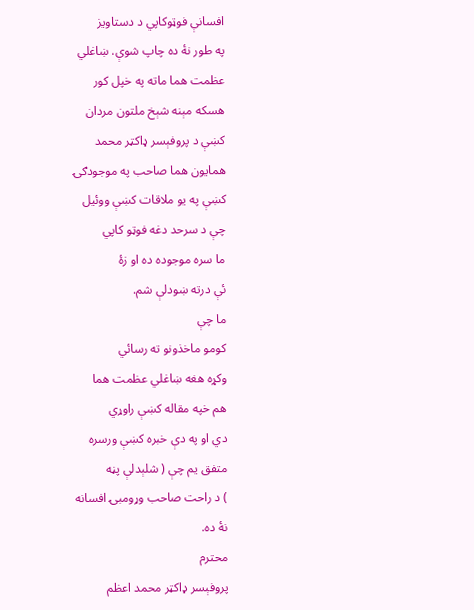افسانې فوټوکاپي د دستاويز
په طور نۀ ده چاپ شوې. ښاغلي
عظمت هما ماته په خپل کور
هسکه مېنه شېخ ملتون مردان
کښې د پروفېسر ډاکټر محمد
همايون هما صاحب په موجودګۍ
کښې په يو ملاقات کښې ووئيل
چې د سرحد دغه فوټو کاپي
ما سره موجوده ده او زۀ
ئې درته ښودلې شم.
ما چې
کومو ماخذونو ته رسائي
وکړه هغه ښاغلي عظمت هما
هم خپه مقاله کښې راوړي
دي او په دې خبره کښې ورسره
متفق يم چې ( شلېدلې پڼه
) د راحت صاحب وړومبۍ افسانه
نۀ ده.
محترم
پروفېسر ډاکټر محمد اعظم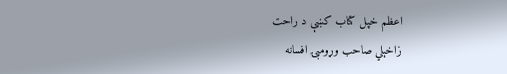اعظم خپل کتاب کښې د راحت
زاخېلي صاحب وړومبۍ افسانه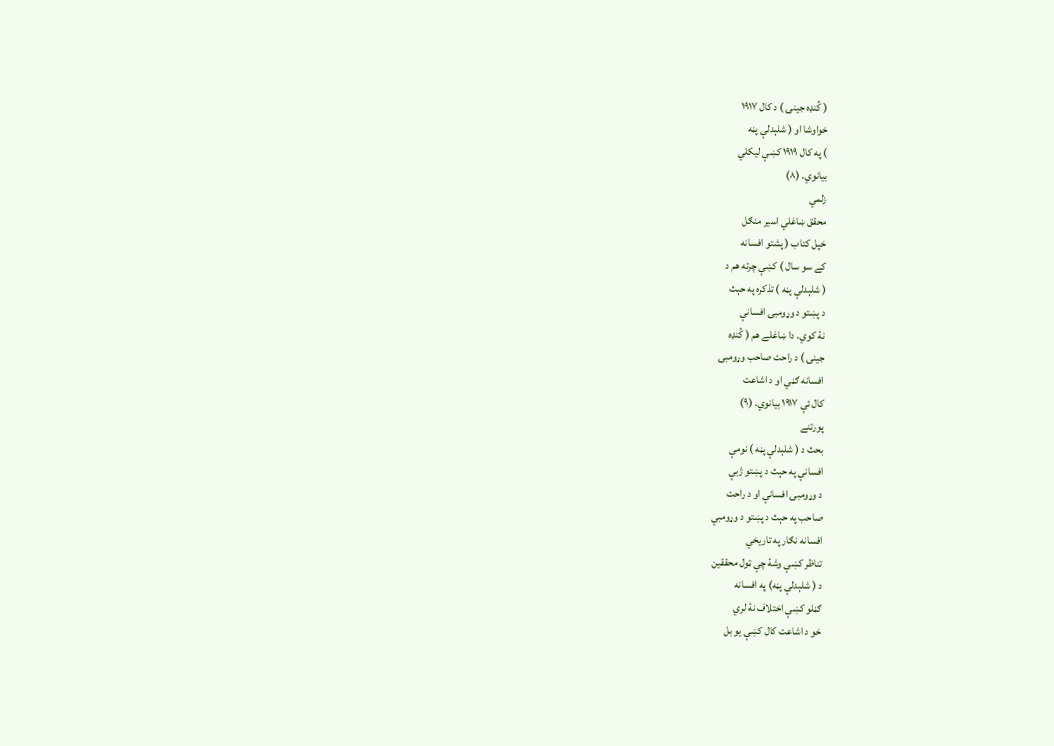( کُنډه جينۍ ) د کال ١٩١٧
خواوشا او ( شلېدلې پڼه
) په کال ١٩١٩ کښې ليکلي
بيانوي. (٨)
زلمي
محقق ښاغلي اسير منګل
خپل کتاب ( پشتو افسانه
کے سو سال ) کښې چرته هم د
( شلېدلې پڼه ) تذکره په حېث
د پښتو د وړومبۍ افسانې
نۀ کوي. دا ښاغلے هم ( کُنډه
جينۍ ) د راحت صاحب وړومبۍ
افسانه ګڼي او د اشاعت
کال ئې ١٩١٧ بيانوي. (٩)
پورتنے
بحث د ( شلېدلې پڼه ) نومې
افسانې په حېث د پښتو ژبې
د وړومبۍ افسانې او د راحت
صاحب په حېث د پښتو د وړومبي
افسانه نګار په تاريخي
تناظر کښې وشۀ چې ټول محققين
د ( شلېدلې پڼه) په افسانه
ګڼلو کښې اختلاف نۀ لري
خو د اشاعت کال کښې يو بل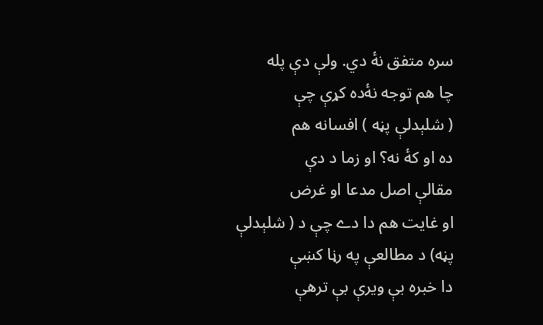سره متفق نۀ دي. ولې دې پله
چا هم توجه نۀده کړې چې
( شلېدلې پڼه ) افسانه هم
ده او کۀ نه؟ او زما د دې
مقالې اصل مدعا او غرض
او غايت هم دا دے چې د ( شلېدلې
پڼه) د مطالعې په رڼا کښې
دا خبره بې ويرې بې ترهې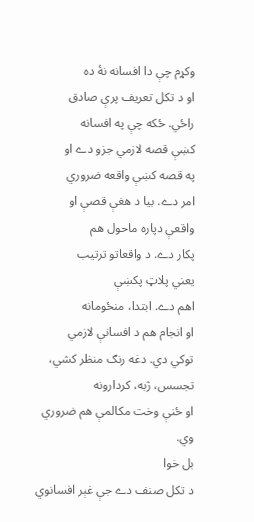وکړم چې دا افسانه نۀ ده
او د تکل تعريف پرې صادق
راځي. ځکه چې په افسانه
کښې قصه لازمي جزو دے او
په قصه کښې واقعه ضروري
امر دے. بيا د هغې قصې او
واقعې دپاره ماحول هم
پکار دے. د واقعاتو ترتيب
يعني پلاټ پکښې
اهم دے. ابتدا، منځومانه
او انجام هم د افسانې لازمي
توکي دي. دغه رنګ منظر کشي،
تجسس، ژبه، کردارونه
او ځنې وخت مکالمې هم ضروري
وي.
بل خوا
د تکل صنف دے جې غېر افسانوي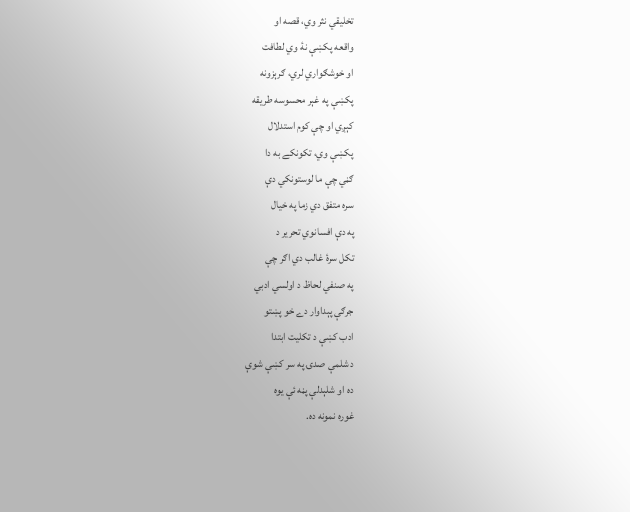تخليقي نثر وي، قصه او
واقعه پکښې نۀ وي لطافت
او خوشګواري لري، ګرېزونه
پکښې په غېر محسوسه طريقه
کېږي او چې کوم استدلال
پکښې وي، تکونکے به دا
ګڼي چې ما لوستونکي دې
سره متفق دي زما په خيال
په دې افسانوي تحرير د
تکل سرۀ غالب دي اګر چې
په صنفي لحاظ د اولسي ادبي
جرګې پېداوار دے خو پښتو
ادب کښې د تکليت ابتدا
د شلمې صدۍ په سر کښې شوې
ده او شلېدلې پڼه ئې يوه
غوره نمونه ده.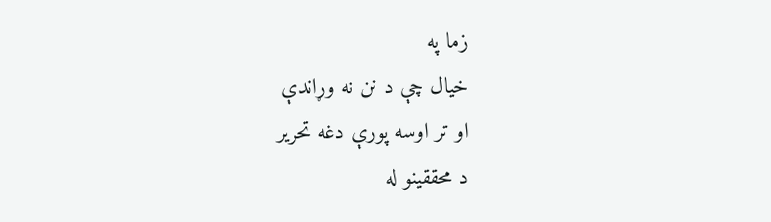زما په
خيال چې د نن نه وړاندې
او تر اوسه پورې دغه تحرير
د محققينو له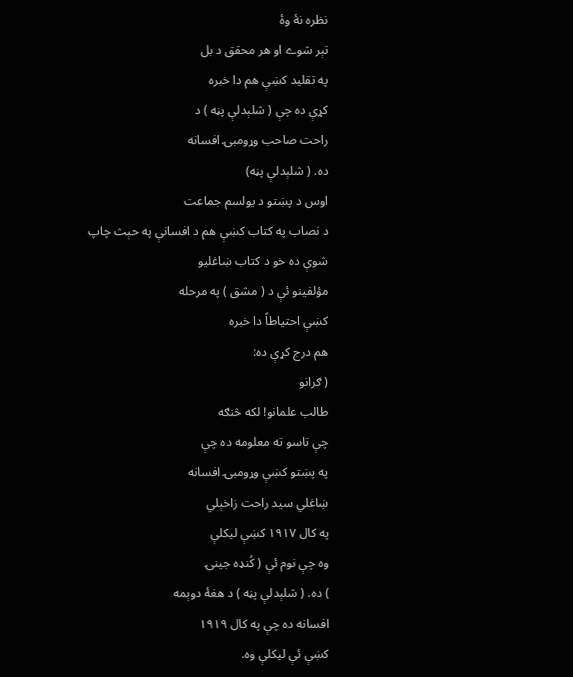نظره نۀ وۀ
تېر شوے او هر محقق د بل
په تقليد کښې هم دا خبره
کړې ده چې ( شلېدلې پڼه ) د
راحت صاحب وړومبۍ افسانه
ده. ( شلېدلې پڼه)
اوس د پښتو د يولسم جماعت
د نصاب په کتاب کښې هم د افسانې په حېث چاپ
شوې ده خو د کتاب ښاغليو
مؤلفينو ئې د ( مشق ) په مرحله
کښې احتياطاً دا خبره
هم درج کړې ده:
( ګرانو
طالب علمانو! لکه څنګه
چې تاسو ته معلومه ده چې
په پښتو کښې وړومبۍ افسانه
ښاغلي سيد راحت زاخېلي
په کال ١٩١٧ کښې ليکلې
وه چې نوم ئې ( کُنډه جينۍ
) ده. ( شلېدلې پڼه ) د هغۀ دوېمه
افسانه ده چې په کال ١٩١٩
کښې ئې ليکلې وه.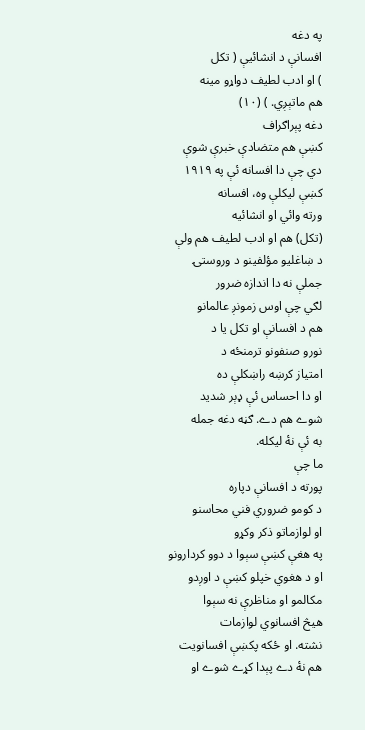په دغه
افسانې د انشائيې ( تکل
) او ادب لطيف دواړو مينه
هم ماتېږي. ) (١٠)
دغه پېراګراف
کښې هم متضادې خبرې شوې
دي چې دا افسانه ئې په ١٩١٩
کښې ليکلې وه، افسانه
ورته وائي او انشائيه
(تکل) هم او ادب لطيف هم ولې
د ښاغليو مؤلفينو د وروستۍ
جملې نه دا اندازه ضرور
لګي چې اوس زمونږ عالمانو
هم د افسانې او تکل يا د
نورو صنفونو ترمنځه د
امتياز کرښه راښکلې ده
او دا احساس ئې ډېر شديد
شوے هم دے. ګڼه دغه جمله
به ئې نۀ ليکله.
ما چې
پورته د افسانې دپاره
د کومو ضروري فني محاسنو
او لوازماتو ذکر وکړو
په هغې کښې سېوا د دوو کردارونو
او د هغوي خپلو کښې د اوږدو
مکالمو او مناظرې نه سېوا
هيڅ افسانوي لوازمات
نشته. او ځکه پکښې افسانويت
هم نۀ دے پېدا کړے شوے او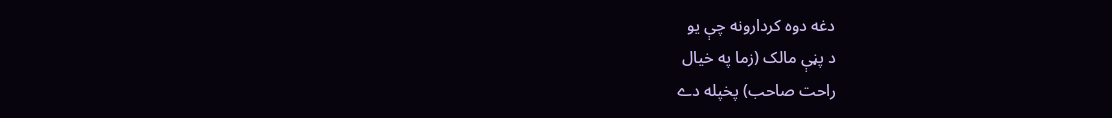دغه دوه کردارونه چې يو
د پڼې مالک (زما په خيال
راحت صاحب) پخپله دے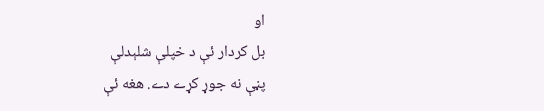او
بل کردار ئې د خپلې شلېدلې
پڼې نه جوړ کړے دے. هغه ئې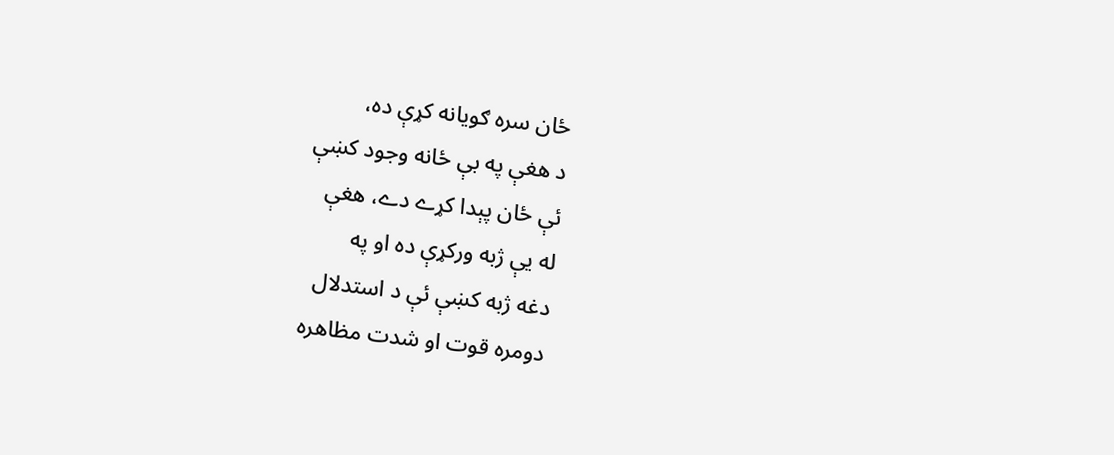ځان سره ګويانه کړې ده،
د هغې په بې ځانه وجود کښې
ئې ځان پېدا کړے دے، هغې
له يې ژبه ورکړې ده او په
دغه ژبه کښې ئې د استدلال
دومره قوت او شدت مظاهره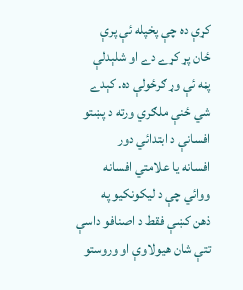کړې ده چې پخپله ئې پرې
ځان پړ کړے دے او شلېدلې
پڼه ئې وړ ګرځولې ده. کېدے
شي ځنې ملګري ورته د پښتو
افسانې د ابتدائي دور
افسانه يا علامتي افسانه
ووائي چې د ليکونکيو په
ذهن کښې فقط د اصنافو داسې
تتې شان هيولاوې او وروستو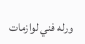ورله فني لوازمات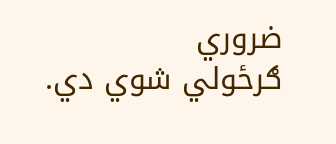ضروري
ګرځولي شوي دي.